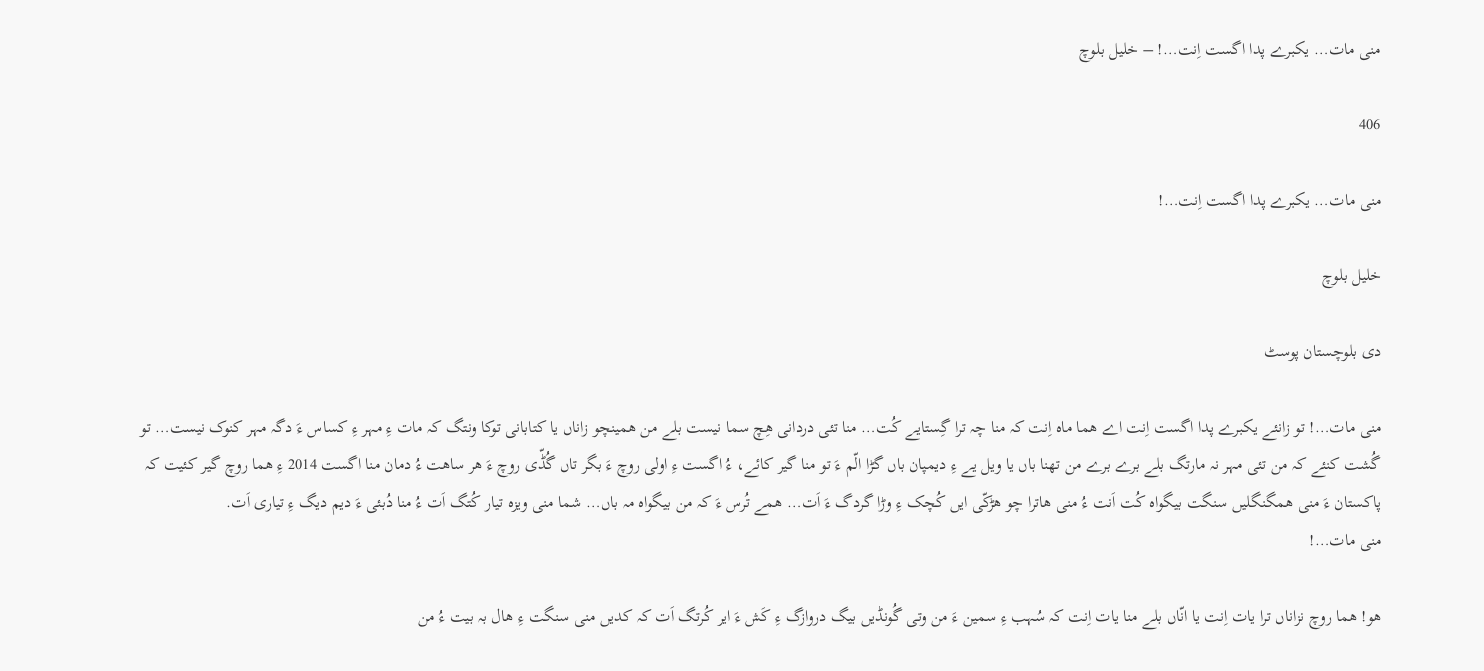منی مات… یکبرے پدا اگست اِنت…! – خلیل بلوچ

406

منی مات… یکبرے پدا اگست اِنت…!

خلیل بلوچ

دی بلوچستان پوسٹ

منی مات…! تو زانئے یکبرے پدا اگست اِنت اے ھما ماہ اِنت کہ منا چہ ترا گِستایے کُت… منا تئی دردانی ھِچ سما نیست بلے من ھمینچو زاناں یا کتابانی توکا ونتگ کہ مات ءِ مہر ءِ کساس ءَ دگہ مہر کنوک نیست… تو گُشت کنئے کہ من تئی مہر نہ مارتگ بلے برے برے من تھنا باں یا ویل یے ءِ دیمپان باں گڑا الّم ءَ تو منا گیر کائے، ءُ اگست ءِ اولی روچ ءَ بگر تاں گُڈّی روچ ءَ ھر ساھت ءُ دمان منا اگست 2014 ءِ ھما روچ گیر کئیت کہ پاکستان ءَ منی ھمگنگلیں سنگت بیگواہ کُت اَنت ءُ منی ھاترا چو ھڑکّی ایں کُچک ءِ وڑا گردگ ءَ اَت… ھمے تُرس ءَ کہ من بیگواہ مہ باں… شما منی ویزہ تیار کُتگ اَت ءُ منا دُبئی ءَ دیم دیگ ءِ تیاری اَت.
منی مات…!

ھو! ھما روچ نزاناں ترا یات اِنت یا انّاں بلے منا یات اِنت کہ سُہب ءِ سمین ءَ من وتی گُونڈیں بیگ دروازگ ءِ کَش ءَ ایر کُرتگ اَت کہ کدیں منی سنگت ءِ ھال بہ بیت ءُ من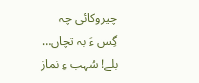چیروکائی چہ گِس ءَ بہ تچاں…
بلے! سُہب ءِ نماز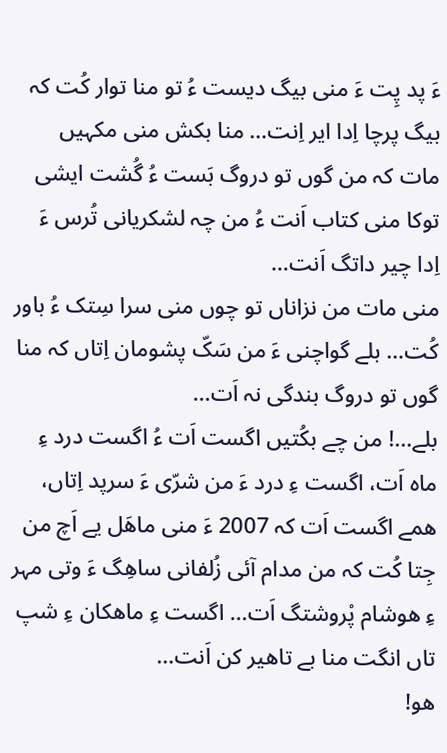ءَ پد پِت ءَ منی بیگ دیست ءُ تو منا توار کُت کہ بیگ پرچا اِدا ایر اِنت… منا بکش منی مکہیں مات کہ من گوں تو دروگ بَست ءُ گُشت ایشی توکا منی کتاب اَنت ءُ من چہ لشکریانی تُرس ءَ اِدا چیر داتگ اَنت…
منی مات من نزاناں تو چوں منی سرا سِتک ءُ باور کُت… بلے گواچنی ءَ من سَکّ پشومان اِتاں کہ منا گوں تو دروگ بندگی نہ اَت…
بلے…! من چے بکُتیں اگست اَت ءُ اگست درد ءِ ماہ اَت، اگست ءِ درد ءَ من شرّی ءَ سرپد اِتاں، ھمے اگست اَت کہ 2007 ءَ منی ماھَل یے اَچ من جِتا کُت کہ من مدام آئی زُلفانی ساھِگ ءَ وتی مہر ءِ ھوشام پْروشتگ اَت… اگست ءِ ماھکان ءِ شپ تاں انگت منا بے تاھیر کن اَنت…
ھو!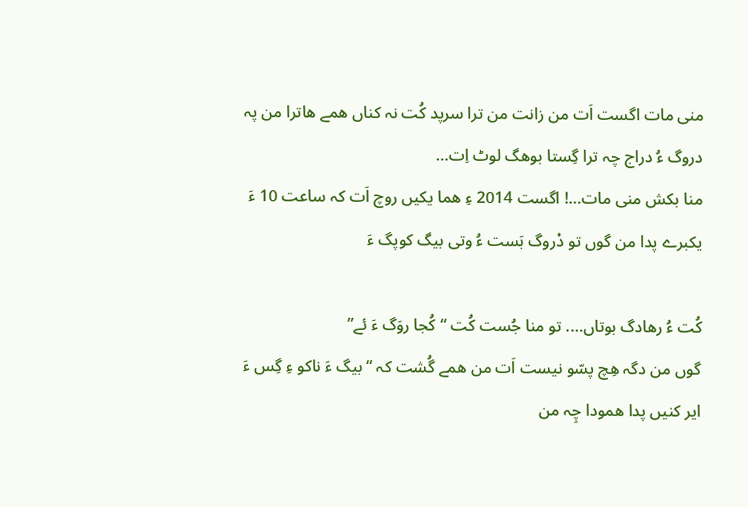منی مات اگست اَت من زانت من ترا سرپد کُت نہ کناں ھمے ھاترا من پہ دروگ ءُ دراج چہ ترا گِستا بوھگ لوٹ اِت…
منا بکش منی مات…! اگست 2014 ءِ ھما یکیں روچ اَت کہ ساعت 10 ءَ یکبرے پدا من گوں تو دْروگ بَست ءُ وتی بیگ کوپگ ءَ

کُت ءُ رھادگ بوتاں…. تو منا جُست کُت “کُجا روَگ ءَ ئے”
گوں من دگہ ھِچ پسّو نیست اَت من ھمے گُشت کہ “بیگ ءَ ناکو ءِ گِس ءَ ایر کنیں پدا ھمودا چِہ من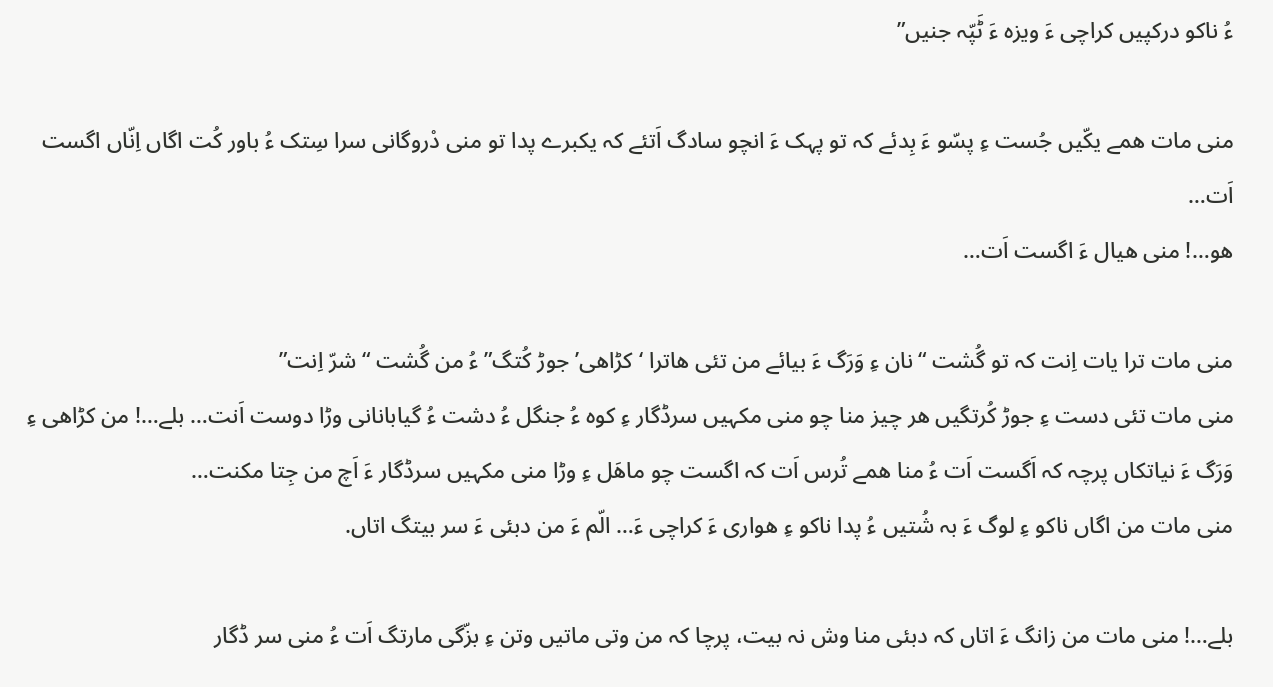ءُ ناکو درکپیں کراچی ءَ ویزہ ءَ ٹَپّہ جنیں”

منی مات ھمے یکّیں جُست ءِ پسّو ءَ بِدئے کہ تو پہک ءَ انچو سادگ اَتئے کہ یکبرے پدا تو منی دْروگانی سرا سِتک ءُ باور کُت اگاں اِنّاں اگست اَت…
ھو…! منی ھیال ءَ اگست اَت…

منی مات ترا یات اِنت کہ تو گُشت “نان ءِ وَرَگ ءَ بیائے من تئی ھاترا ‘کڑاھی’ جوڑ کُتگ” ءُ من گُشت “شرّ اِنت”
منی مات تئی دست ءِ جوڑ کُرتگیں ھر چیز منا چو منی مکہیں سرڈگار ءِ کوہ ءُ جنگل ءُ دشت ءُ گیابانانی وڑا دوست اَنت… بلے…! من کڑاھی ءِ وَرَگ ءَ نیاتکاں پرچہ کہ اَگست اَت ءُ منا ھمے تُرس اَت کہ اگست چو ماھَل ءِ وڑا منی مکہیں سرڈگار ءَ اَچ من جِتا مکنت…
منی مات من اگاں ناکو ءِ لوگ ءَ بہ شُتیں ءُ پدا ناکو ءِ ھواری ءَ کراچی ءَ… الّم ءَ من دبئی ءَ سر بیتگ اتاں.

بلے…! منی مات من زانگ ءَ اتاں کہ دبئی منا وش نہ بیت، پرچا کہ من وتی ماتیں وتن ءِ بزّگی مارتگ اَت ءُ منی سر ڈگار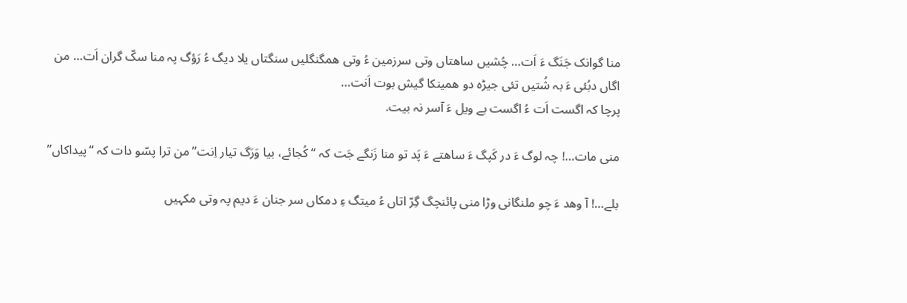منا گوانک جَنَگ ءَ اَت… چُشیں ساھتاں وتی سرزمین ءُ وتی ھمگنگلیں سنگتاں یلا دیگ ءُ رَؤگ پہ منا سکّ گران اَت… من اگاں دبُئی ءَ بہ شُتیں تئی جیڑہ دو ھمینکا گیش بوت اَنت…
پرچا کہ اگست اَت ءُ اگست بے ویل ءَ آسر نہ بیت.

منی مات…! چہ لوگ ءَ در کَپگ ءَ ساھتے ءَ پَد تو منا زَنگے جَت کہ “کُجائے، بیا وَرَگ تیار اِنت” من ترا پسّو دات کہ “پیداکاں”

بلے…! آ وھد ءَ چو ملنگانی وڑا منی پائنچگ گِرّ اتاں ءُ میتگ ءِ دمکاں سر جنان ءَ دیم پہ وتی مکہیں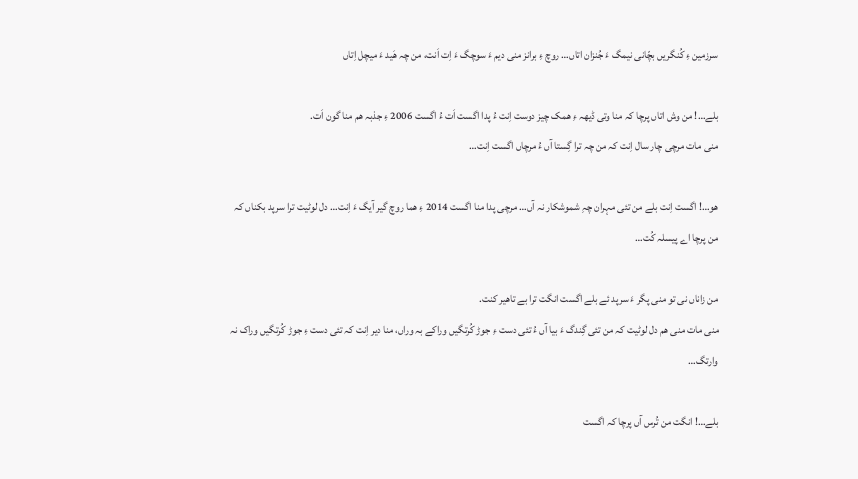سرزمین ءِ کُنگریں بچّانی نیمگ ءَ جُنزان اتاں… روچ ءِ برانز منی دیم ءَ سوچگ ءَ اِت اَنت، من چہ ھَید ءَ میچل اِتاں

بلے…! من وش اتاں پرچا کہ منا وتی ڈیھہ ءِ ھمک چیز دوست اِنت ءُ پدا اگست اَت ءُ اگست 2006 ءِ جذبہ ھم منا گون اَت.
منی مات مرچی چار سال اِنت کہ من چہ ترا گِستا آں ءُ مرچاں اگست اِنت…

ھو…! اگست اِنت بلے من تئی مہران چہِ شموشکار نہ آں… مرچی پدا منا اگست 2014 ءِ ھما روچ گیر آیگ ءَ اِنت… دل لوٹیت ترا سرپد بکناں کہ من پرچا اے پیسلہ کُت…

من زاناں نی تو منی پگر ءَ سرپد ئے بلے اگست انگت ترا بے تاھیر کنت.
منی مات منی ھم دل لوٹیت کہ من تئی گِندگ ءَ بیا آں ءُ تئی دست ءِ جوڑ کُرتگیں وراکے بہ وراں، منا دیر اِنت کہ تئی دست ءِ جوڑ کُرتگیں وراک نہ وارتگ…

بلے…! انگت من تُرس آں پرچا کہ اگست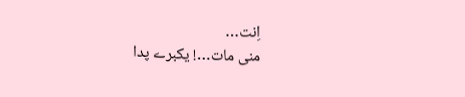اِنت…
منی مات…! یکبرے پدا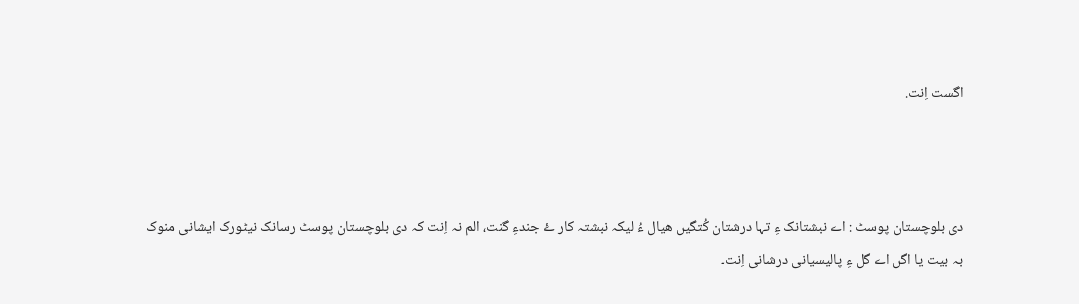اگست اِنت.



دی بلوچستان پوسٹ : اے نبشتانک ءِ تہا درشتان کُتگیں ھیال ءُ لیکہ نبشتہ کار ۓ جندءِ گنت، الم نہ اِنت کہ دی بلوچستان پوسٹ رسانک نیٹورک ایشانی منوک بہ بیت یا اگں اے گل ءِ پالیسیانی درشانی اِنت۔